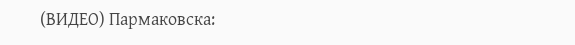(ВИДЕО) Пармаковска: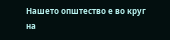Нашето општество е во круг на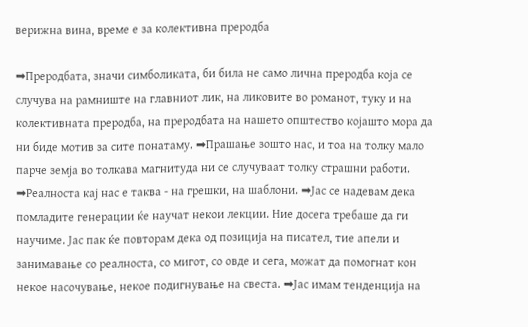верижна вина, време е за колективна преродба

➡Преродбата, значи симболиката, би била не само лична преродба која се случува на рамниште на главниот лик, на ликовите во романот, туку и на колективната преродба, на преродбата на нашето општество којашто мора да ни биде мотив за сите понатаму. ➡Прашање зошто нас, и тоа на толку мало парче земја во толкава магнитуда ни се случуваат толку страшни работи. ➡Реалноста кај нас е таква - на грешки, на шаблони. ➡Јас се надевам дека помладите генерации ќе научат некои лекции. Ние досега требаше да ги научиме. Јас пак ќе повторам дека од позиција на писател, тие апели и занимавање со реалноста, со мигот, со овде и сега, можат да помогнат кон некое насочување, некое подигнување на свеста. ➡Јас имам тенденција на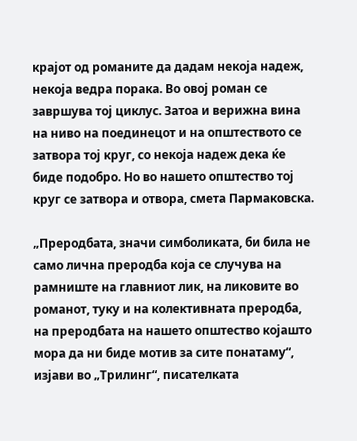крајот од романите да дадам некоја надеж, некоја ведра порака. Во овој роман се завршува тој циклус. Затоа и верижна вина на ниво на поединецот и на општеството се затвора тој круг, со некоја надеж дека ќе биде подобро. Но во нашето општество тој круг се затвора и отвора, смета Пармаковска.

„Преродбата, значи симболиката, би била не само лична преродба која се случува на рамниште на главниот лик, на ликовите во романот, туку и на колективната преродба, на преродбата на нашето општество којашто мора да ни биде мотив за сите понатаму“, изјави во „Трилинг“, писателката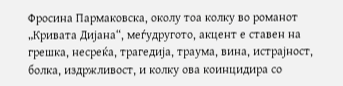Фросина Пармаковска, околу тоа колку во романот „Кривата Дијана“, меѓудругото, акцент е ставен на грешка, несреќа, трагедија, траума, вина, истрајност, болка, издржливост, и колку ова коинцидира со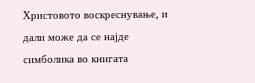Христовото воскреснување, и дали може да се најде симболика во книгата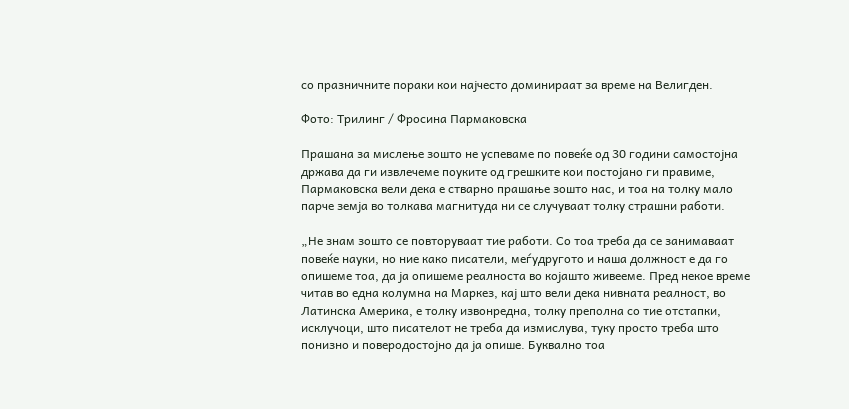со празничните пораки кои најчесто доминираат за време на Велигден.

Фото: Трилинг / Фросина Пармаковска

Прашана за мислење зошто не успеваме по повеќе од 30 години самостојна држава да ги извлечеме поуките од грешките кои постојано ги правиме, Пармаковска вели дека е стварно прашање зошто нас, и тоа на толку мало парче земја во толкава магнитуда ни се случуваат толку страшни работи.

„Не знам зошто се повторуваат тие работи. Со тоа треба да се занимаваат повеќе науки, но ние како писатели, меѓудругото и наша должност е да го опишеме тоа, да ја опишеме реалноста во којашто живееме. Пред некое време читав во една колумна на Маркез, кај што вели дека нивната реалност, во Латинска Америка, е толку извонредна, толку преполна со тие отстапки, исклучоци, што писателот не треба да измислува, туку просто треба што понизно и поверодостојно да ја опише. Буквално тоа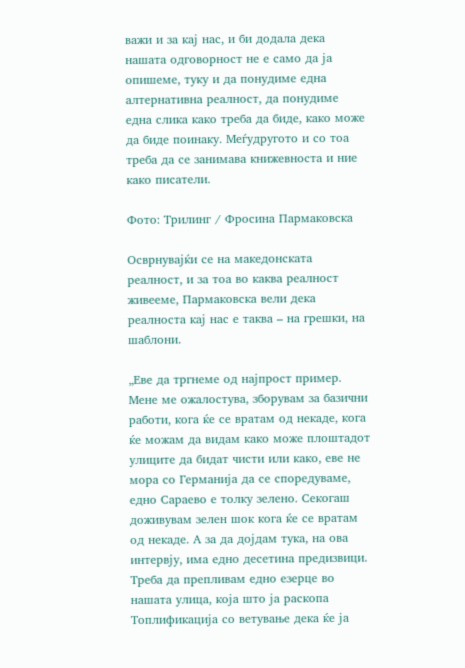важи и за кај нас, и би додала дека нашата одговорност не е само да ја опишеме, туку и да понудиме една алтернативна реалност, да понудиме една слика како треба да биде, како може да биде поинаку. Меѓудругото и со тоа треба да се занимава книжевноста и ние како писатели.

Фото: Трилинг / Фросина Пармаковска

Осврнувајќи се на македонската реалност, и за тоа во каква реалност живееме, Пармаковска вели дека реалноста кај нас е таква – на грешки, на шаблони.

„Еве да тргнеме од најпрост пример. Мене ме ожалостува, зборувам за базични работи, кога ќе се вратам од некаде, кога ќе можам да видам како може плоштадот улиците да бидат чисти или како, еве не мора со Германија да се споредуваме, едно Сараево е толку зелено. Секогаш доживувам зелен шок кога ќе се вратам од некаде. А за да дојдам тука, на ова интервју, има едно десетина предизвици. Треба да препливам едно езерце во нашата улица, која што ја раскопа Топлификација со ветување дека ќе ја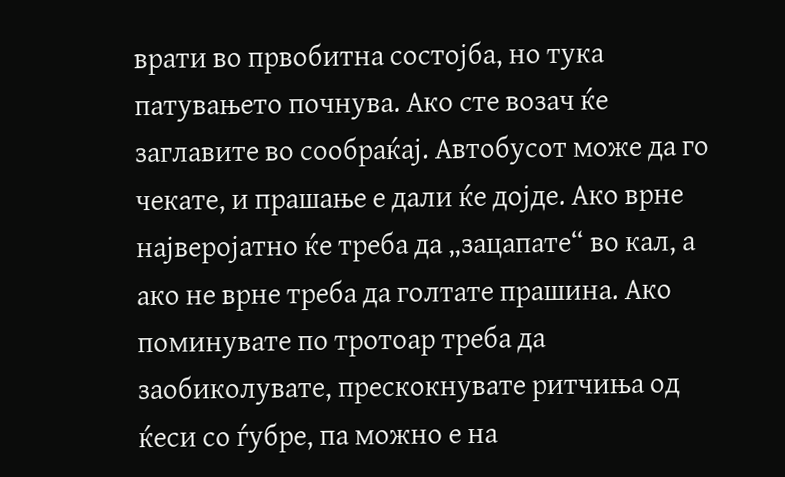врати во првобитна состојба, но тука патувањето почнува. Ако сте возач ќе заглавите во сообраќај. Автобусот може да го чекате, и прашање е дали ќе дојде. Ако врне најверојатно ќе треба да „зацапате“ во кал, а ако не врне треба да голтате прашина. Ако поминувате по тротоар треба да заобиколувате, прескокнувате ритчиња од ќеси со ѓубре, па можно е на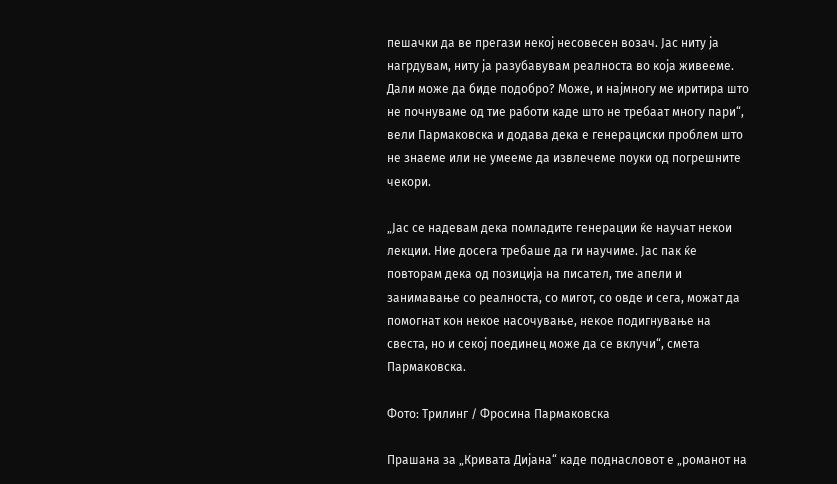пешачки да ве прегази некој несовесен возач. Јас ниту ја нагрдувам, ниту ја разубавувам реалноста во која живееме. Дали може да биде подобро? Може, и најмногу ме иритира што не почнуваме од тие работи каде што не требаат многу пари“, вели Пармаковска и додава дека е генерациски проблем што не знаеме или не умееме да извлечеме поуки од погрешните чекори.

„Јас се надевам дека помладите генерации ќе научат некои лекции. Ние досега требаше да ги научиме. Јас пак ќе повторам дека од позиција на писател, тие апели и занимавање со реалноста, со мигот, со овде и сега, можат да помогнат кон некое насочување, некое подигнување на свеста, но и секој поединец може да се вклучи“, смета Пармаковска.

Фото: Трилинг / Фросина Пармаковска

Прашана за „Кривата Дијана“ каде поднасловот е „романот на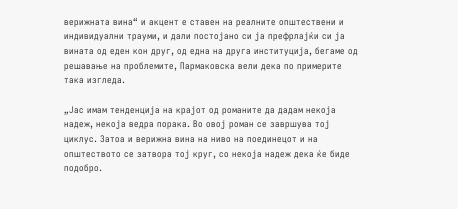верижната вина“ и акцент е ставен на реалните општествени и индивидуални трауми, и дали постојано си ја префрлајќи си ја вината од еден кон друг, од една на друга институција, бегаме од решавање на проблемите, Пармаковска вели дека по примерите така изгледа.

„Јас имам тенденција на крајот од романите да дадам некоја надеж, некоја ведра порака. Во овој роман се завршува тој циклус. Затоа и верижна вина на ниво на поединецот и на општеството се затвора тој круг, со некоја надеж дека ќе биде подобро.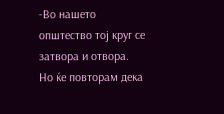-Во нашето општество тој круг се затвора и отвора. Но ќе повторам дека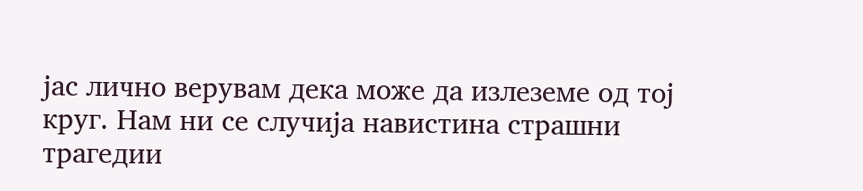јас лично верувам дека може да излеземе од тој круг. Нам ни се случија навистина страшни трагедии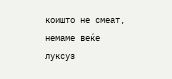коишто не смеат, немаме веќе луксуз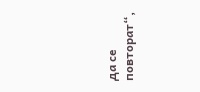да се повторат“,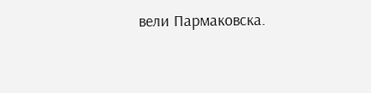вели Пармаковска.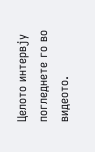Целото интервју погледнете го во видеото.